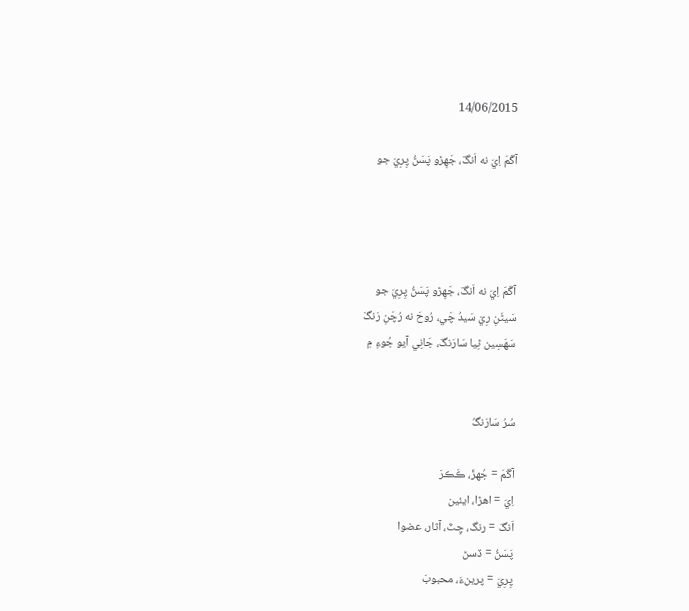14/06/2015

آگَمَ اِيَ نه اَنگَ، جَهِڙو پَسَڻُ پِرِيَ جو




آگَمَ اِيَ نه اَنگَ، جَهِڙو پَسَڻُ پِرِيَ جو
سَيڻَنِ رِيَ سَيدُ چَي، رُوحَ نه رُچَنِ رَنگَ
سَهَسِين ٿِيا سَارَنگَ، جَانِي آيو جُوءِ ۾


سُرُ سَارَنگُ

آگَمَ = جُهڙَ، ڪَڪرَ
اِيَ = اهڙا، ايئين
اَنگَ = رنگ، چِٽَ، آثار، عضوا
پَسَڻُ = ڏسڻ
پِرِيَ = پرينءَ، محبوبَ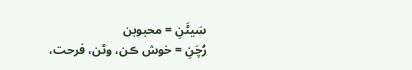سَيڻَنِ = محبوبن
رُچَنِ = خوش ڪن، وڻن، فرحت،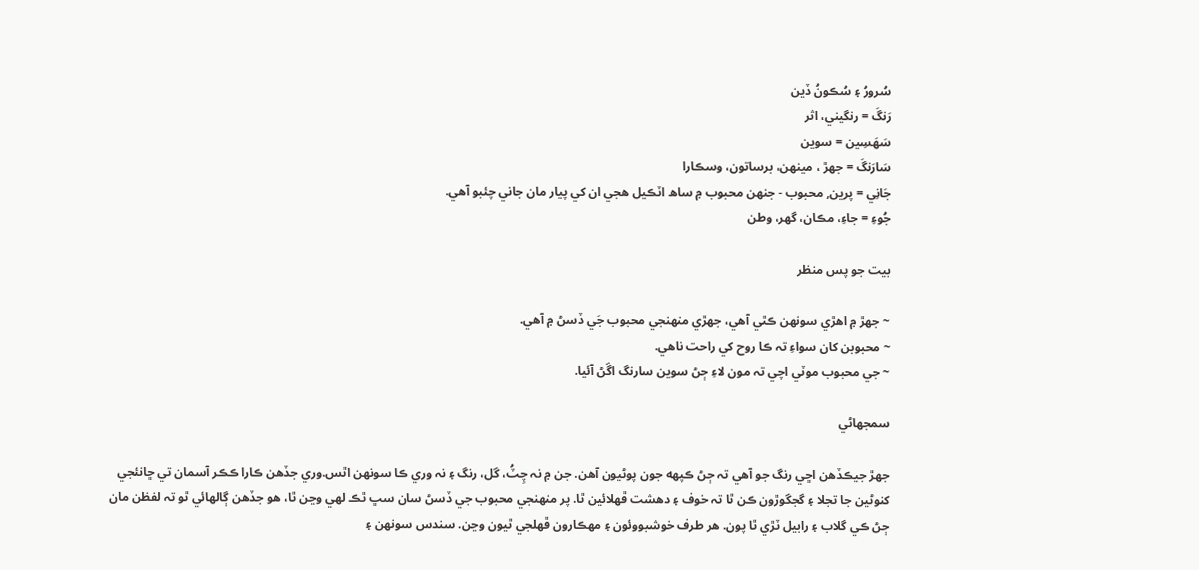سُرورُ ۽ سُڪونُ ڏين
رَنگَ = رنگيني، اثر
سَهَسِين = سوين
سَارَنگَ = جهڙ ، مينهن، برساتون، وسڪارا
جَانِي = پرين, محبوب - جنهن محبوب ۾ ساھ اٽڪيل هجي ان کي پيار مان جاني چئبو آهي.
جُوءِ = جاءِ، مڪان، گهر، وطن

بيت جو پس منظر

~ جهڙ ۾ اهڙي سونهن ڪٿي آهي، جهڙي منهنجي محبوب جَي ڏسڻ ۾ آهي.
~ محبوبن کان سواءِ تہ ڪا روح کي راحت ناهي.
~ جي محبوب موٽي اچي تہ مون لاءِ ڄڻ سوين سارنگ اڱڻ آئيا.

سمجهاڻي

جهڙ جيڪڏهن اڇي رنگ جو آهي تہ ڄڻ ڪپهه جون پوڻيون آهن. جن ۾ نہ چِٽُ، گل، رنگ ۽ نہ وري ڪا سونهن اٿس.وري جڏهن ڪارا ڪڪر آسمان تي ڇانئجي کنوڻين جا تجلا ۽ گجگوڙون ڪن ٿا تہ خوف ۽ دهشت ڦهلائين ٿا. پر منهنجي محبوب جي ڏسڻ سان سڀ ٿڪ لهي وڃن ٿا، هو جڏهن ڳالهائي ٿو تہ لفظن مان ڄڻ ڪي گلاب ۽ رابيل ٽڙي ٿا پون. هر طرف خوشبووئون ۽ مهڪارون ڦهلجي ٿيون وڃن. سندس سونهن ۽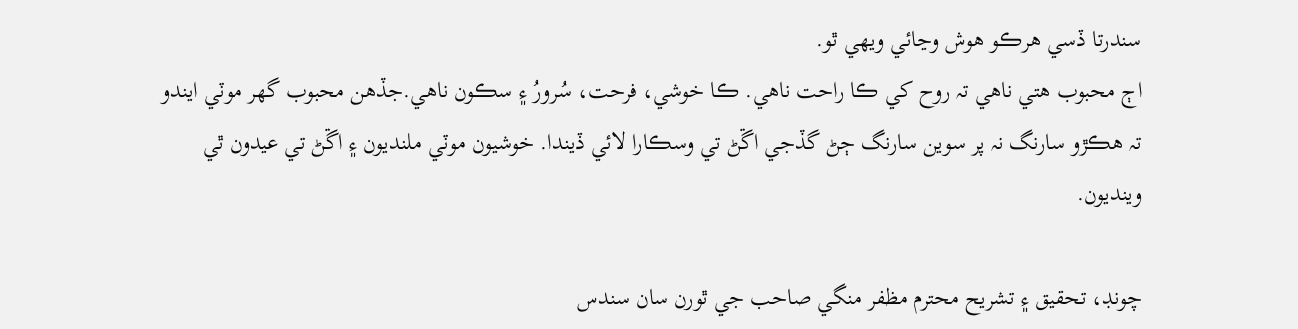سندرتا ڏسي هرڪو هوش وڃائي ويهي ٿو.
اڄ محبوب هتي ناهي تہ روح کي ڪا راحت ناهي. ڪا خوشي، فرحت، سُرورُ ۽ سڪون ناهي.جڏهن محبوب گهر موٽي ايندو تہ هڪڙو سارنگ نہ پر سوين سارنگ ڄڻ گڏجي اڱڻ تي وسڪارا لائي ڏيندا. خوشيون موٽي ملنديون ۽ اڱڻ تي عيدون ٿي وينديون.

چونڊ، تحقيق ۽ تشريح محترم مظفر منگي صاحب جي ٿورن سان سندس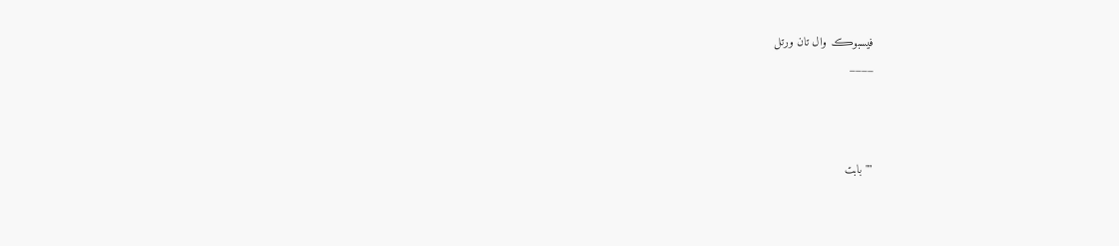فيسبوڪ وال تان ورتل
____



"" بابت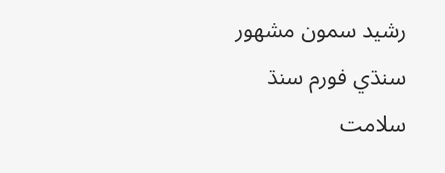رشيد سمون مشهور سنڌي فورم سنڌ سلامت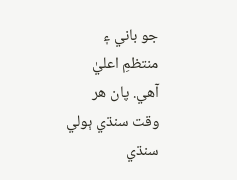جو باني ۽ منتظمِ اعليٰ آهي. پان هر وقت سنڌي ٻولي سنڌي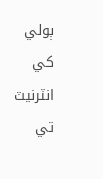ٻولي کي انٽرنيٽ تي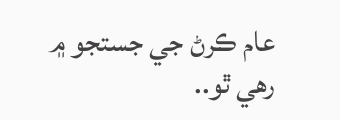عام ڪرڻ جي جستجو ۾ رهي ٿو..